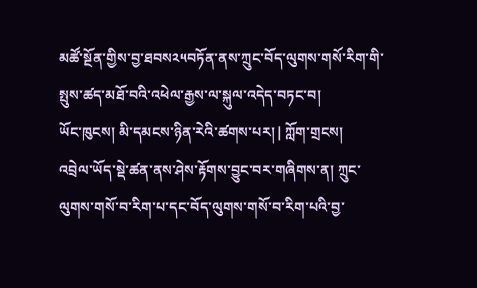མཚོ་སྔོན་གྱིས་བྱ་ཐབས༢༥བཏོན་ནས་ཀྲུང་བོད་ལུགས་གསོ་རིག་གི་སྤུས་ཚད་མཐོ་བའི་འཕེལ་རྒྱས་ལ་སྐུལ་འདེད་བཏང་བ།
ཡོང་ཁུངས། མི་དམངས་ཉིན་རེའི་ཚགས་པར། | ཀློག་གྲངས།
འབྲེལ་ཡོད་སྡེ་ཚན་ནས་ཤེས་རྟོགས་བྱུང་བར་གཞིགས་ན། ཀྲུང་ལུགས་གསོ་བ་རིག་པ་དང་བོད་ལུགས་གསོ་བ་རིག་པའི་བྱ་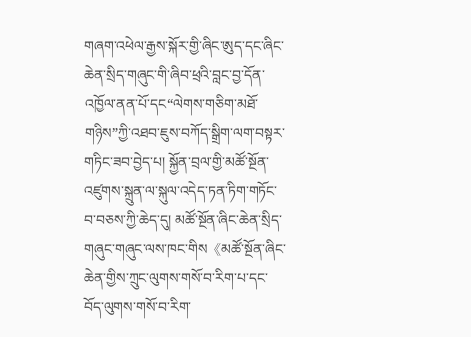གཞག་འཕེལ་རྒྱས་སྐོར་གྱི་ཞིང་ཨུད་དང་ཞིང་ཆེན་སྲིད་གཞུང་གི་ཞིབ་ཕྲའི་བླང་བྱ་དོན་འཁྱོལ་ནན་པོ་དང“ལེགས་གཅིག་མཐོ་གཉིས”ཀྱི་འཐབ་ཇུས་བཀོད་སྒྲིག་ལག་བསྟར་གཏིང་ཟབ་བྱེད་པ། སྐྱོན་བྲལ་གྱི་མཚོ་སྔོན་འཛུགས་སྐྲུན་ལ་སྐུལ་འདེད་ཏན་ཏིག་གཏོང་བ་བཅས་ཀྱི་ཆེད་དུ། མཚོ་སྔོན་ཞིང་ཆེན་སྲིད་གཞུང་གཞུང་ལས་ཁང་གིས《མཚོ་སྔོན་ཞིང་ཆེན་གྱིས་ཀྲུང་ལུགས་གསོ་བ་རིག་པ་དང་བོད་ལུགས་གསོ་བ་རིག་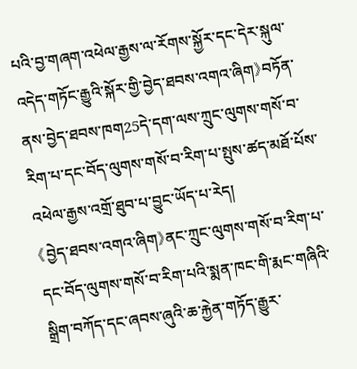པའི་བྱ་གཞག་འཕེལ་རྒྱས་ལ་རོགས་སྐྱོར་དང་དེར་སྐུལ་འདེད་གཏོང་རྒྱུའི་སྐོར་གྱི་བྱེད་ཐབས་འགའ་ཞིག》བཏོན་ནས་བྱེད་ཐབས་ཁག25དེ་དག་ལས་ཀྲུང་ལུགས་གསོ་བ་རིག་པ་དང་བོད་ལུགས་གསོ་བ་རིག་པ་སྤུས་ཚད་མཐོ་པོས་འཕེལ་རྒྱས་འགྲོ་ཐུབ་པ་བྱུང་ཡོད་པ་རེད།
《བྱེད་ཐབས་འགའ་ཞིག》ནང་ཀྲུང་ལུགས་གསོ་བ་རིག་པ་དང་བོད་ལུགས་གསོ་བ་རིག་པའི་སྨན་ཁང་གི་རྨང་གཞིའི་སྒྲིག་བཀོད་དང་ཞབས་ཞུའི་ཆ་རྐྱེན་གཏོད་རྒྱུར་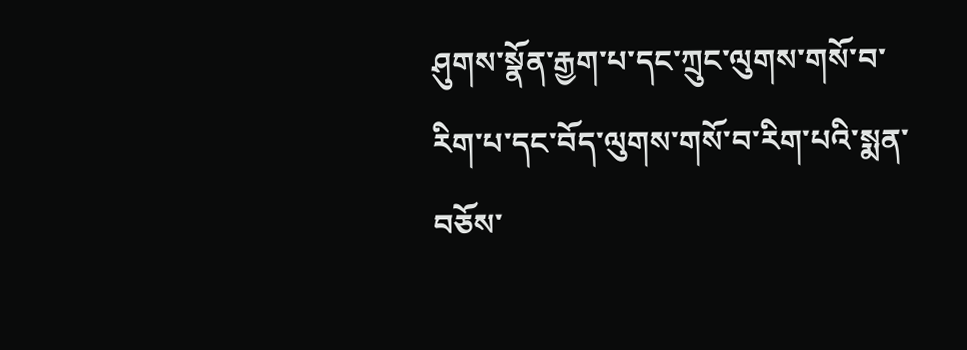ཤུགས་སྣོན་རྒྱག་པ་དང་ཀྲུང་ལུགས་གསོ་བ་རིག་པ་དང་བོད་ལུགས་གསོ་བ་རིག་པའི་སྨན་བཅོས་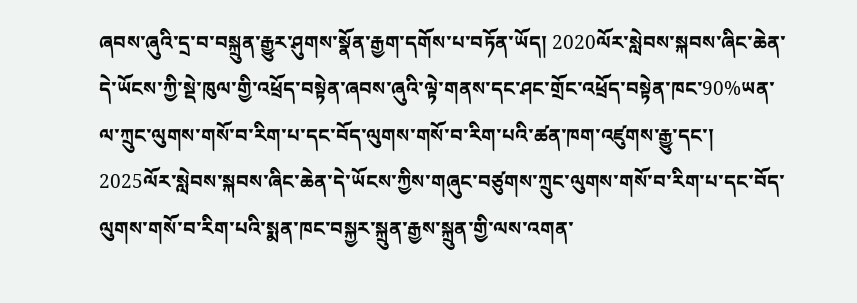ཞབས་ཞུའི་དྲ་བ་བསྐྲུན་རྒྱུར་ཤུགས་སྣོན་རྒྱག་དགོས་པ་བཏོན་ཡོད། 2020ལོར་སླེབས་སྐབས་ཞིང་ཆེན་དེ་ཡོངས་ཀྱི་སྡེ་ཁུལ་གྱི་འཕྲོད་བསྟེན་ཞབས་ཞུའི་ལྟེ་གནས་དང་ཤང་གྲོང་འཕྲོད་བསྟེན་ཁང་90%ཡན་ལ་ཀྲུང་ལུགས་གསོ་བ་རིག་པ་དང་བོད་ལུགས་གསོ་བ་རིག་པའི་ཚན་ཁག་འཛུགས་རྒྱུ་དང་། 2025ལོར་སླེབས་སྐབས་ཞིང་ཆེན་དེ་ཡོངས་ཀྱིས་གཞུང་བཙུགས་ཀྲུང་ལུགས་གསོ་བ་རིག་པ་དང་བོད་ལུགས་གསོ་བ་རིག་པའི་སྨན་ཁང་བསྐྱར་སྐྲུན་རྒྱས་སྐྲུན་གྱི་ལས་འགན་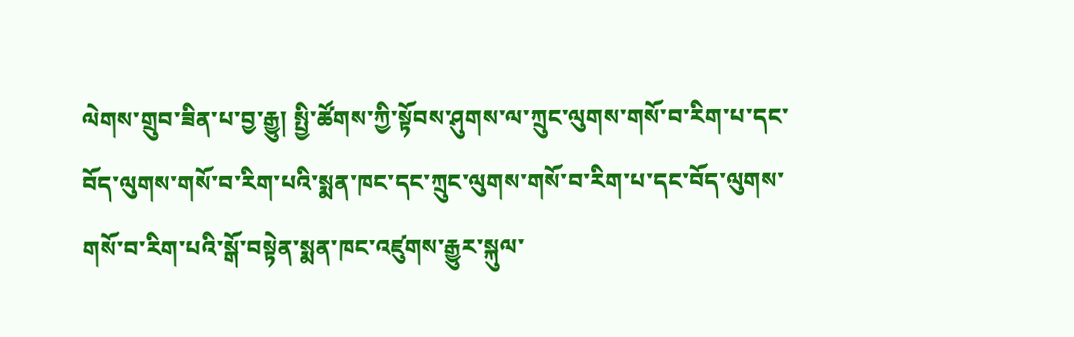ལེགས་གྲུབ་ཟིན་པ་བྱ་རྒྱུ། སྤྱི་ཚོགས་ཀྱི་སྟོབས་ཤུགས་ལ་ཀྲུང་ལུགས་གསོ་བ་རིག་པ་དང་བོད་ལུགས་གསོ་བ་རིག་པའི་སྨན་ཁང་དང་ཀྲུང་ལུགས་གསོ་བ་རིག་པ་དང་བོད་ལུགས་གསོ་བ་རིག་པའི་སྒོ་བསྟེན་སྨན་ཁང་འཛུགས་རྒྱུར་སྐུལ་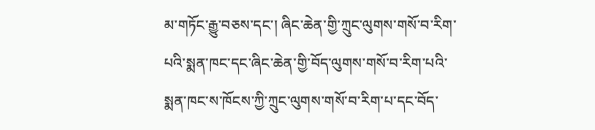མ་གཏོང་རྒྱུ་བཅས་དང་། ཞིང་ཆེན་གྱི་ཀྲུང་ལུགས་གསོ་བ་རིག་པའི་སྨན་ཁང་དང་ཞིང་ཆེན་གྱི་བོད་ལུགས་གསོ་བ་རིག་པའི་སྨན་ཁང་ས་ཁོངས་ཀྱི་ཀྲུང་ལུགས་གསོ་བ་རིག་པ་དང་བོད་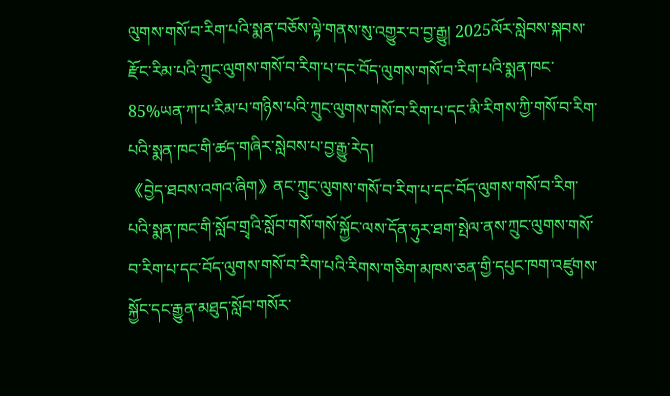ལུགས་གསོ་བ་རིག་པའི་སྨན་བཅོས་ལྟེ་གནས་སུ་འགྱུར་བ་བྱ་རྒྱུ། 2025ལོར་སླེབས་སྐབས་རྫོང་རིམ་པའི་ཀྲུང་ལུགས་གསོ་བ་རིག་པ་དང་བོད་ལུགས་གསོ་བ་རིག་པའི་སྨན་ཁང་85%ཡན་ཀ་པ་རིམ་པ་གཉིས་པའི་ཀྲུང་ལུགས་གསོ་བ་རིག་པ་དང་མི་རིགས་ཀྱི་གསོ་བ་རིག་པའི་སྨན་ཁང་གི་ཚད་གཞིར་སླེབས་པ་བྱ་རྒྱུ་རེད།
《བྱེད་ཐབས་འགའ་ཞིག》ནང་ཀྲུང་ལུགས་གསོ་བ་རིག་པ་དང་བོད་ལུགས་གསོ་བ་རིག་པའི་སྨན་ཁང་གི་སློབ་གྲྭའི་སློབ་གསོ་གསོ་སྐྱོང་ལས་དོན་ཧུར་ཐག་སྤེལ་ནས་ཀྲུང་ལུགས་གསོ་བ་རིག་པ་དང་བོད་ལུགས་གསོ་བ་རིག་པའི་རིགས་གཅིག་མཁས་ཅན་གྱི་དཔུང་ཁག་འཛུགས་སྐྱོང་དང་རྒྱུན་མཐུད་སློབ་གསོར་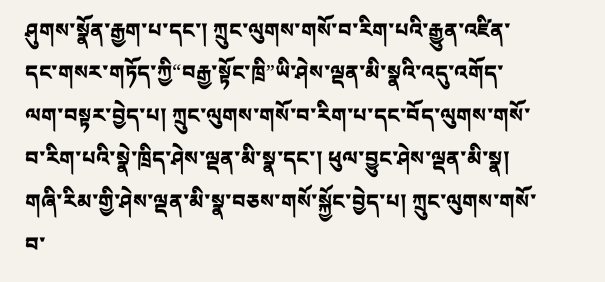ཤུགས་སྣོན་རྒྱག་པ་དང་། ཀྲུང་ལུགས་གསོ་བ་རིག་པའི་རྒྱུན་འཛིན་དང་གསར་གཏོད་ཀྱི“བརྒྱ་སྟོང་ཁྲི”ཡི་ཤེས་ལྡན་མི་སྣའི་འདུ་འགོད་ལག་བསྟར་བྱེད་པ། ཀྲུང་ལུགས་གསོ་བ་རིག་པ་དང་བོད་ལུགས་གསོ་བ་རིག་པའི་སྣེ་ཁྲིད་ཤེས་ལྡན་མི་སྣ་དང་། ཕུལ་བྱུང་ཤེས་ལྡན་མི་སྣ། གཞི་རིམ་གྱི་ཤེས་ལྡན་མི་སྣ་བཅས་གསོ་སྐྱོང་བྱེད་པ། ཀྲུང་ལུགས་གསོ་བ་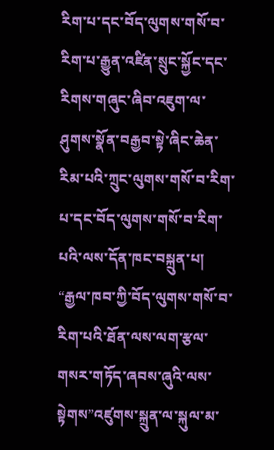རིག་པ་དང་བོད་ལུགས་གསོ་བ་རིག་པ་རྒྱུན་འཛིན་སྲུང་སྐྱོང་དང་རིགས་གཞུང་ཞིབ་འཇུག་ལ་ཤུགས་སྣོན་བརྒྱབ་སྟེ་ཞིང་ཆེན་རིམ་པའི་ཀྲུང་ལུགས་གསོ་བ་རིག་པ་དང་བོད་ལུགས་གསོ་བ་རིག་པའི་ལས་དོན་ཁང་བསྐྲུན་པ། “རྒྱལ་ཁབ་ཀྱི་བོད་ལུགས་གསོ་བ་རིག་པའི་ཐོན་ལས་ལག་རྩལ་གསར་གཏོད་ཞབས་ཞུའི་ལས་སྟེགས”འཛུགས་སྐྲུན་ལ་སྐུལ་མ་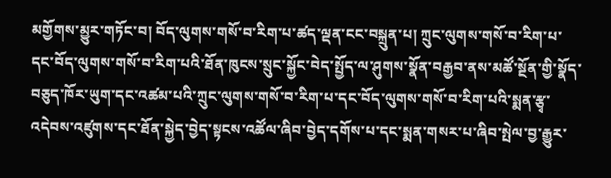མགྱོགས་མྱུར་གཏོང་བ། བོད་ལུགས་གསོ་བ་རིག་པ་ཚད་ལྡན་ངང་བསྐྲུན་པ། ཀྲུང་ལུགས་གསོ་བ་རིག་པ་དང་བོད་ལུགས་གསོ་བ་རིག་པའི་ཐོན་ཁུངས་སྲུང་སྐྱོང་བེད་སྤྱོད་ལ་ཤུགས་སྣོན་བརྒྱབ་ནས་མཚོ་སྔོན་གྱི་སྣོད་བཅུད་ཁོར་ཡུག་དང་འཚམ་པའི་ཀྲུང་ལུགས་གསོ་བ་རིག་པ་དང་བོད་ལུགས་གསོ་བ་རིག་པའི་སྨན་རྩྭ་འདེབས་འཛུགས་དང་ཐོན་སྐྱེད་བྱེད་སྟངས་འཚོལ་ཞིབ་བྱེད་དགོས་པ་དང་སྨན་གསར་པ་ཞིབ་སྤེལ་བྱ་རྒྱུར་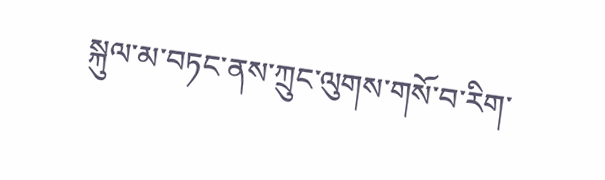སྐུལ་མ་བཏང་ནས་ཀྲུང་ལུགས་གསོ་བ་རིག་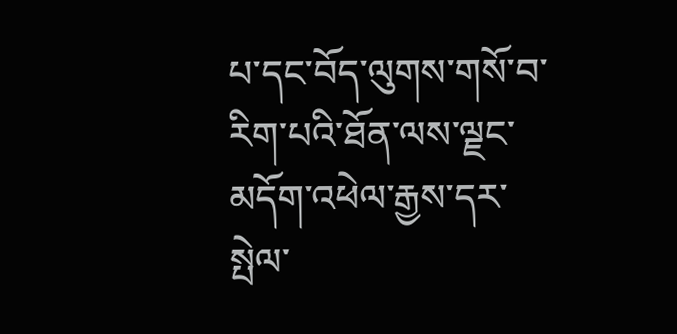པ་དང་བོད་ལུགས་གསོ་བ་རིག་པའི་ཐོན་ལས་ལྗང་མདོག་འཕེལ་རྒྱས་དར་སྤེལ་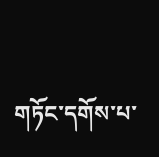གཏོང་དགོས་པ་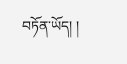བཏོན་ཡོད། །